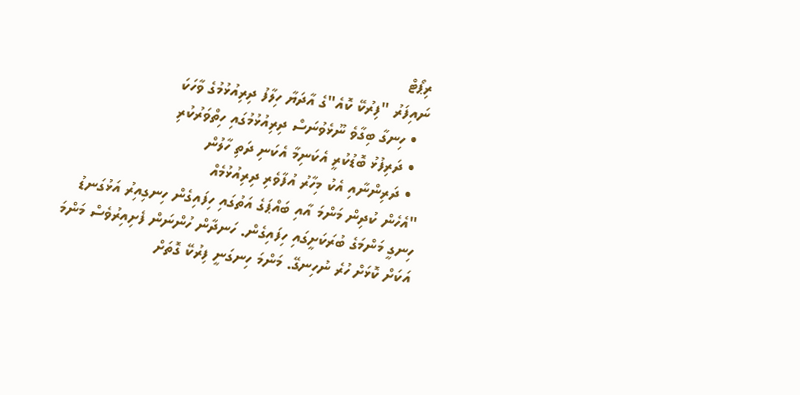ރިޕޯޓް
ނައިފަރު "ފިރުކޭ ކޮއެ"ގެ އާދަޔާ ހިލާފު ދިރިއުޅުމުގެ ވާހަކަ
  • ހިނގާ ބިގާވެ ނޫޅެވުނަސް ދިރިއުޅުމުގައި ހިތްވަރުކުރި
  • ދަރިފުޅު ބޮޑުކުރީ އެކަނިމާ އެކަނި ދަތި ހާލުން
  • ދަރިންނާއި އެކު މިހާރު އުފާވެރި ދިރިއުޅުމެއް
"އެހެން ކުދިން މަންމަ އާއި ބައްޕަގެ އަތުގައި ހިފައިގެން ހިނގިއިރު އަޅުގަނޑު ހިނގީ މަންމަގެ ބުރަކަށީގައި ހިފައިގެން. ހަނދާން ހުންނަން ފެށިއިރުވެސް މަންމަ އަކަށް ކޮޅަށް ހުރެ ނުހިނގޭ. މަންމަ ހިނގަނީ ފިރުކޭ ގޮތަށް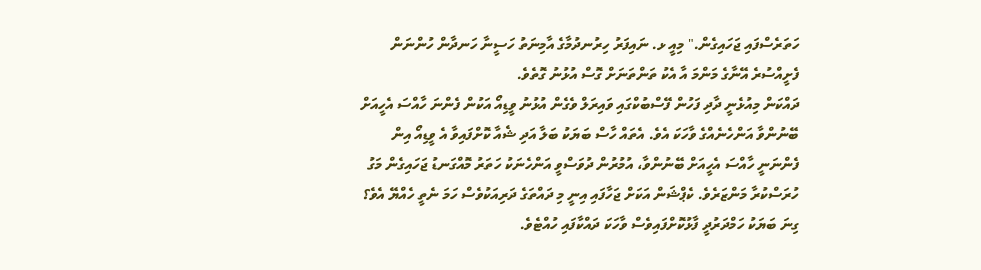ހަތަރެސްފައި ޖަހައިގެން." މިއީ ޅ. ނައިފަރު ހިރުނދުމާގެ އާމިނަތު ހަސީނާ ހަނދާން ހުންނަން ފެށީއްސުރެ އޭނާގެ މަންމަ އާ އެކު ތަންތަނަށް ގޮސް އުޅުނު ގޮތެވެ.
ދައްކަން މިއުޅެނީ ދާދި ފަހުން ފޭސްބުކްގައި ވައިރަލް ވެގެން އުޅުނު ވީޑިއޯ އަކުން ފެންނަ ހާއްސަ އެހީއަށް ބޭނުންވާ އަންހެނެއްގެ ވާހަކަ އެވެ. އެތައް ހާސް ބަޔަކު ބަލާ އަދި ޝެއާ ކޮށްފައިވާ އެ ވީޑިއޯ އިން ފެންނަނީ ހާއްސަ އެހީއަށް ބޭނުންވާ، އުމުރުން ދުވަސްވީ އަންހެނަކު ހަތަރު މޮއްގަނޑު ޖަހައިގެން މަގު ހުރަސްކުރާ މަންޒަރެވެ. ކެޕްޝަން އަކަށް ޖަހާފައި އިނީ މި ދައްތަގެ ދަރިއަކުވެސް ހަމަ ނެތީ ހެއްޔޭ އެވެ؟ ގިނަ ބަޔަކު ހަމްދަރުދީ ފާޅުކޮށްފައިވެސް ވާހަކަ ދައްކާފައި ހުއްޓެވެ.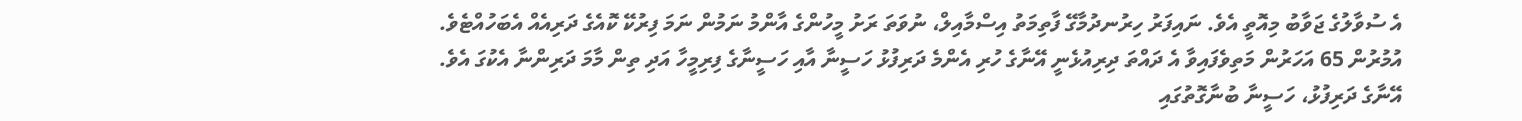އެ ސުވާލުގެ ޖަވާބު މިއޮތީ އެވެ. ނައިފަރު ހިރުނދުމާގޭ ފާތިމަތު އިސްމާއިލް، ނުވަތަ ރަށު މީހުންގެ އާންމު ނަމުން ނަމަ ފިރުކޭ ކޮއެގެ ދަރިއެއް އެބަހުއްޓެވެ. އުމުރުން 65 އަހަރުން މަތިވެފައިވާ އެ ދައްތަ ދިރިއުޅެނީ އޭނާގެ ހުރި އެންމެ ދަރިފުޅު ހަސީނާ އާއި ހަސީނާގެ ފިރިމީހާ އަދި ތިން މާމަ ދަރިންނާ އެކުގަ އެވެ.
އޭނާގެ ދަރިފުޅު، ހަސީނާ ބުނާގޮތުގައި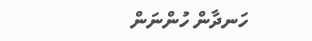ހަނދާން ހުންނަން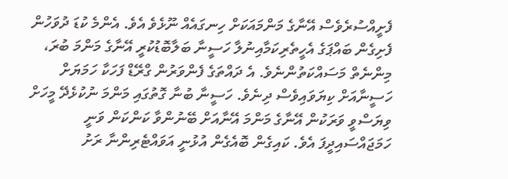ފެށީއްސުރެވެސް އޭނާގެ މަންމައަކަށް ހިނގައެއް ނޫޅެވެ އެވެ. އެންމެ ކުޑަ ދުވަހުން ފެށިގެން ބައްޕަގެ އެހީތެރިކަމާއިނުލާ ހަސީނާ ބަލާބޮޑުކުރީ އޭނާގެ މަންމަ ބުރަ، މިންނެތް މަސައްކަތުންނެވެ. އެ ދައްތަގެ ފެންވަރުން ގްރޭޑް ފަހަކާ ހަމަޔަށް ހަސީނާއަށް ކިޔަވައިވެސް ދިނެވެ. ހަސީނާ ބުނާ ގޮތުގައި މަންމަ ނުކުޅެދޭ މީހަށް ވިޔަސްވީ ވަރަކުން އޭނާގެ މަންމަ އޭނާއަށް ބޭނުންވާ ކަންކަން ވަނީ ހަމަޖައްސައިދީފަ އެވެ. ކައިގެން ބޮއެގެން އުޅުނީ އަވައްޓެރިންނާ ރަށު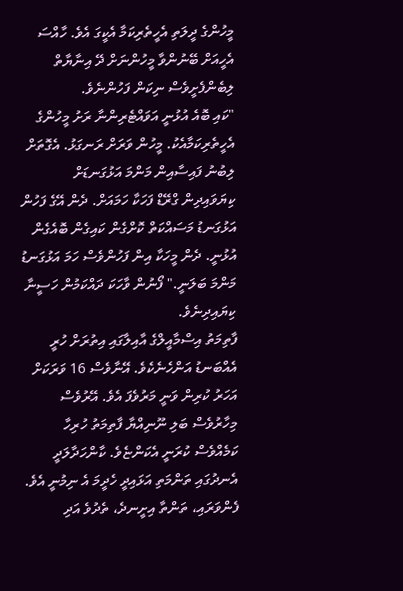މީހުންގެ ދީލަތި އެހީތެރިކަމާ އެކީގަ އެވެ. ހާއްސަ އެހީއަށް ބޭނުންވާ މީހުންނަށް ދޭ އިނާޔާތް ލިބެންފެށީވެސް ނިކަން ފަހުންނެވެ.
"ކައި ބޮއެ އުޅުނީ އަވައްޓެރިންނާ ރަށު މީހުންގެ އެހީތެރިކަމާއެކު. މީހުން ވަރަށް ރަނގަޅު. އެގޮތަށް ލިބުނު ފައިސާއިން މަންމަ އަޅުގަނޑަށް ކިޔަވައިދިން ގްރޭޑް ފަހަކާ ހަމައަށް. ދެން އޭގެ ފަހުން އަޅުގަނޑު މަސައްކަތް ކޮށްގެން ކައިގެން ބޮއެގެން އުޅުނީ. ދެން މީހަކާ އިން ފަހުންވެސް ހަމަ އަޅުގަނޑު މަންމަ ބަލަނީ." ފޯނުން ވާހަކަ ދައްކަމުން ހަސީނާ ކިޔައިދިނެވެ.
ފާތިމަތު އިސްމާއީލްގެ އާއިލާގައި އިތުރަށް ހުރީ އެއްބަނޑު އަންހެނެކެވެ. އޭނާވެސް 16 ވަރަކަށް އަހަރު ކުރިން ވަނީ މަރުވެފަ އެވެ. އޭރުވެސް މިހާރުވެސް ބަލި ނޫނިއްޔާ ފާތިމަތު ހުރިހާ ކަމެއްވެސް ކުރަނީ އެކަންޏެވެ. ކާންހަދާލަދީ އެނދުގައި ތަންމަތި އަޅައިދީ ހެދީމަ އެ ނިމުނީ އެވެ. ފެންވަރައި، ތަންތާ އިށީނދެ، ތެދުވެ އަދި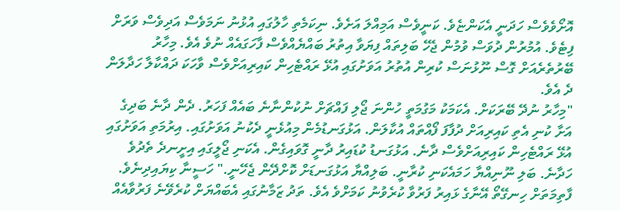އޮށޯވެވެސް ހަދަނީ އެކަންޏެވެ. ކަނީވެސް އަމިއްލަ އަށެވެ. ނިކަމެތި ހާލުގައި އުޅުނު ނަމަވެސް އަދިވެސް ވަރަށް ފިޓެވެ. އުމުރުން ދުވަސް ވުމުން ޖެހޭ ބަލިތައް ފިޔަވާ އިތުރު ބައްޔެއްވެސް ފާހަގައެއް ނުވެ އެވެ. މިހާރު ބޭރުތެރެއަށް ގޮސް ނޫޅުނަސް ކުރިން އުތުރު އަވަށުގައި އުޅޭ ރައްޓެހިން ކައިރިއަށްވެސް ވާހަކަ ދައްކާލާ ހަދާލަން ދެ އެވެ.
"މިހާރު ނުދޭ ބޭރަކަށް. އެކަމަކު މަގުމަތީ ހުންނަ ޖޯލި ފައްޗަށް ނުކުންނާނެ ބައެއް ފަހަރު. ދެން ދާނެ ބަދިގެ އަށާ ކުނި އެތި ކައިރިއަށް ދުފާފަ ފޯއްތައް އުކާލަން. އަޅުގަނޑުމެން މިއުޅެނީ ދެކުނު އަވަށުގައި. އިރުމަތި އަވަށުގައި އުޅޭ ރައްޓެހިން ކައިރިއަށްވެސް ދާނެ. އަޅުގަނޑު ކުޑައިރު ދާނީ ގޮވައިގެން. އެކަނި ޖޯލީގައި އިށީނދެ ތެދުވެ ހަދާނެ. ބަލި ނޫނިއްޔާ ހަމައެކަނި ކުރާނީ. ބަލިއްޔާ އަޅުގަނޑަށް ކޮށްދޭން ޖެހޭނީ." ހަސީނާ ކިޔައިދިނެވެ.
ފާތިމަތަށް ހިނގޭތޯ އޭނާގެ ޅައިރު ފަރުވާ ކުރެވުނު ކަމަށްވެ އެވެ. ތަދު ޒަމާނުގައި އެބައްޔަށް ކުރެވޭނެ ފަރުވާއެއް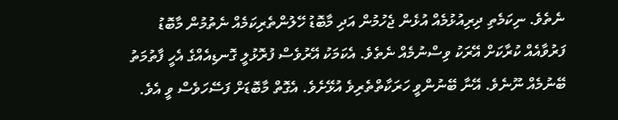ނެތެވެ. ނިކަމެތި ދިރިއުޅުމެއް އުޅެން ޖެހުމުން އަދި މާބޮޑު ހޭލުންތެރިކަމެއް ނެތުމުން މާބޮޑު ފަރުވާއެއް ކުރާކަށް އޭރަކު ވިސްނުމެއް ނެތެވެ. އެކަމަކު އޭރުވެސް ފުރޮޅުލީ ގޮނޑިއެއްގެ އެހީ ފާތުމަތު ބޭނުމެއް ނޫނެވެ. އޭނާ ބޭނުންވީ ހަރަކާތްތެރިވެ އުޅޭށެވެ. އެގޮތް މާބޮޑަށް ފަސޭހަވެސް ވީ އެވެ.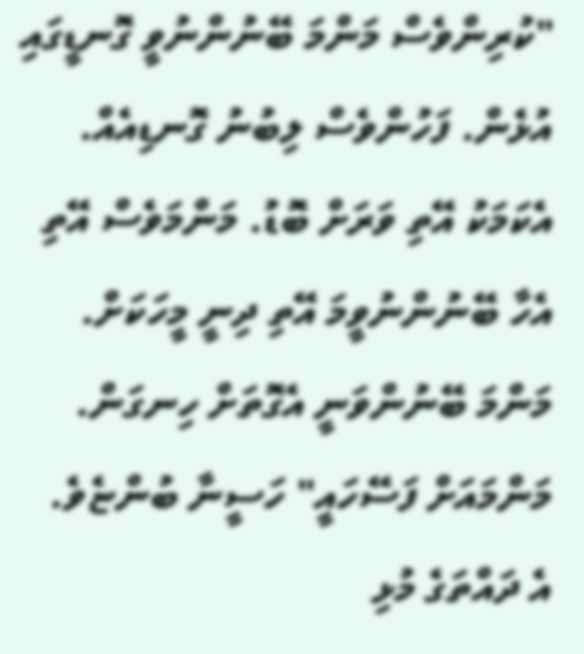"ކުރިންވެސް މަންމަ ބޭނުންނުވީ ގޮނޑީގައި އުޅެން. ފަހުންވެސް ލިބުނު ގޮނޑިއެއް. އެކަމަކު އޭތި ވަރަށް ބޮޑު. މަންމަވެސް އޭތި އެހާ ބޭނުންނުވީމަ އޭތި ދިނީ މީހަކަށް. މަންމަ ބޭނުންވަނީ އެގޮތަށް ހިނގަން. މަންމައަށް ފަސޭހައީ" ހަސީނާ ބުންޏެވެ.
އެ ދައްތަގެ މުޅި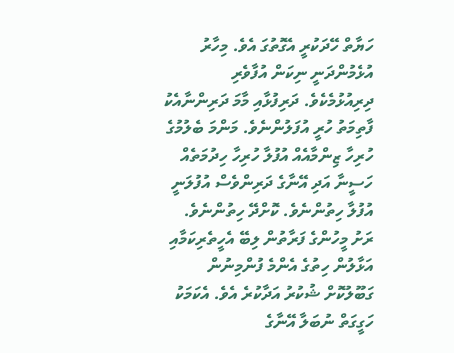ހަޔާތް ހޭދަކުރީ އެގޮތުގަ އެވެ. މިހާރު އުޅެމުންދަނީ ނިކަން އުފާވެރި ދިރިއުޅުމެކެވެ. ދަރިފުޅާއި މާމަ ދަރިންނާއެކު ފާތިމަތު ހުރީ އުފަލުންނެވެ. މަންމަ ބެލުމުގެ ހުރިހާ ޒިންމާއެއް އުފުލާ ހުރިހާ ހިދުމަތެއް ހަސީނާ އަދި އޭނާގެ ދަރިންވެސް އުފުލަނީ އުފުލާ ހިތުންނެވެ. ކޮށްދޭ ހިތުންނެވެ. ރަށު މީހުންގެ ފަރާތުން ލިބޭ އެހީތެރިކަމާއި އަޅާލުން ހިތުގެ އެންމެ ފުންމިނުން ގަބޫލުކޮށް ޝުކުރު އަދާކުރެ އެވެ. އެކަމަކު ހަގީގަތް ނުބަލާ އޭނާގެ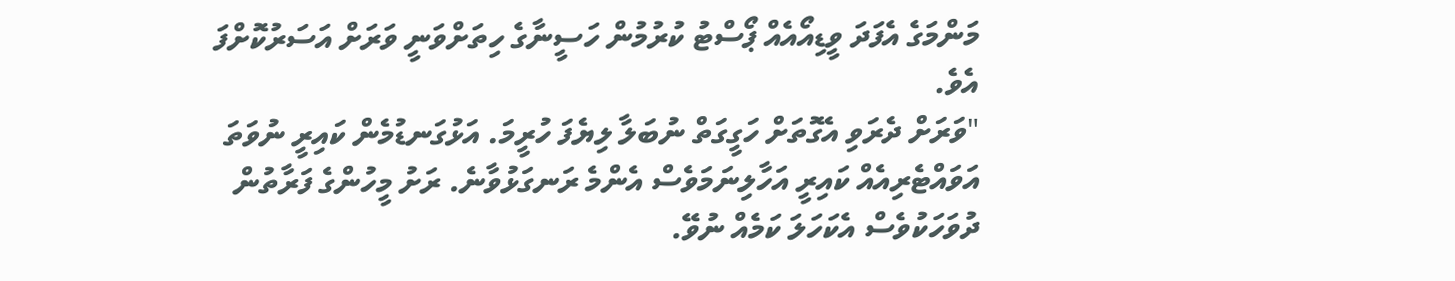މަންމަގެ އެފަދަ ވީޑިއޯއެއް ޕޯސްޓު ކުރުމުން ހަސީނާގެ ހިތަށްވަނީ ވަރަށް އަސަރުކޮށްފަ އެވެ.
"ވަރަށް ދެރަވި އެގޮތަށް ހަގީގަތް ނުބަލާ ލިޔެފަ ހުރީމަ. އަޅުގަނޑުމެން ކައިރީ ނުވަތަ އަވައްޓެރިއެއް ކައިރީ އަހާލިނަމަވެސް އެންމެ ރަނގަޅުވާނެ. ރަށު މީހުންގެ ފަރާތުން ދުވަހަކުވެސް އެކަހަލަ ކަމެއް ނުވޭ.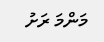މަންމަ ރަށު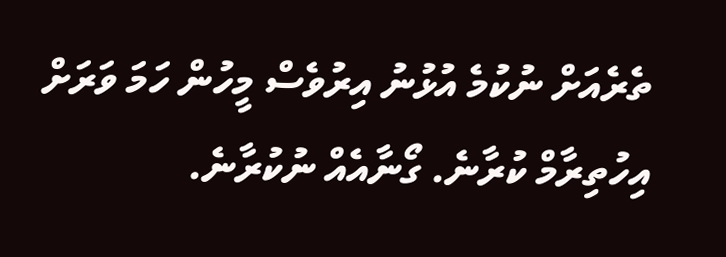ތެރެއަށް ނުކުމެ އުޅުނު އިރުވެސް މީހުން ހަމަ ވަރަށް އިހުތިރާމް ކުރާނެ. ގޯނާއެއް ނުކުރާނެ.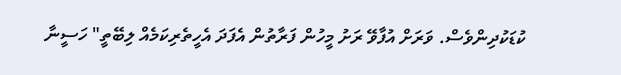ކުޑަކުދިންވެސް. ވަރަށް އުފާވޭ ރަށު މީހުން ފަރާތުން އެފަދަ އެހީތެރިކަމެއް ލިބޭތީ" ހަސީނާ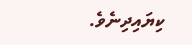ކިޔައިދިނެވެ.